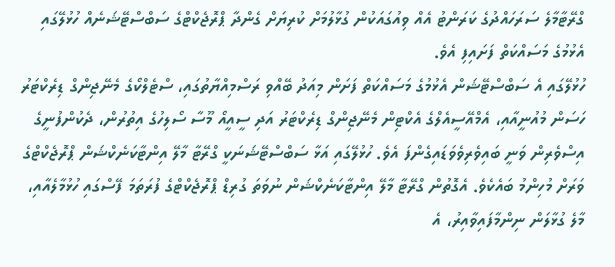ގްރޭޓާމާލެ ސަރަހައްދުގެ ކަރަންޓު އެއް ވިއުގައަކުން ގުޅާލުމަށް ކުރިޔަށް ގެންދާ ޕްރޮޖެކްޓްގެ ސަބްސްޓޭޝަނެއް ހުޅުލޭގައި އެޅުމުގެ މަސައްކަތް ފަށައިފި އެވެ.
ހުޅުލޭގައި އެ ސަބްސްޓޭޝަން އެޅުމުގެ މަސައްކަތް ފަށަން މިއަދު ބޭއްވި ރަސްމިއްޔާތުގައި، ސްޓެލްކޯގެ މެނޭޖިންގް ޑިރެކްޓަރު ހަސަން މުއުނީއާއި، އެމްއޭސީއެލްގެ އެކްޓިން މެނޭޖިންގް ޑިރެކްޓަރު އަދި ސީއީއޯ މޫސާ ސޯލިހުގެ އިތުރުން، ދެކުންފުނީގެ އިސްވެރިން ވަނީ ބައިވެރިވެވަޑައިގެންފަ އެވެ. ހުޅުލޭގައި އަޅާ ސަބްސްޓޭޝަނަކީ ގްރޭޓާ މާލޭ އިންޓާކަނެކްޝަން ޕްރޮޖެކްޓްގެ ވަރަށް މުހިންމު ބައެކެވެ. އެގޮތުން ގްރޭޓާ މާލޭ އިންޓާކަނެކްޝަން ނުވަތަ ގުރިޑް ޕްރޮޖެކްޓްގެ ފުރަތަމަ ފޭސްގައި ހުޅުމާލެއާއި، މާލެ ގުޅާލަން ނިންމާފައިވާއިރު، އެ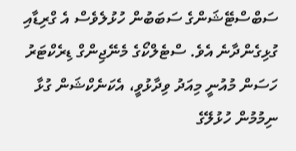ސަބްސްޓޭޝަންގެ ސަބަބުން ހުޅުލެވެސް އެ ގްރިޑާއި ގުޅިގެންދާނެ އެވެ. ސްޓެލްކޯގެ މެނޭޖިންގް ޑިރެކްޓަރު ހަސަން މުއުނީ މިއަދު ވިދާޅުވީ، އެކަނެކްޝަން ގުޅާ ނިމުމުން ހުޅުލޭގެ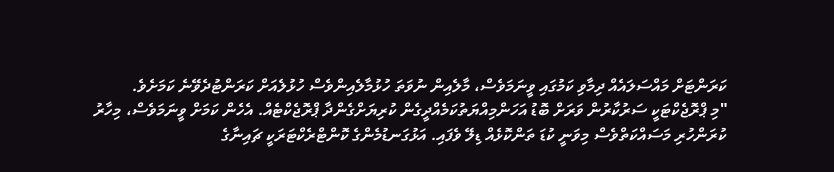ކަރަންޓަށް މައްސަލައެއް ދިމާވި ކަމުގައި ވީނަމަވެސް، މާލެއިން ނުވަތަ ހުޅުމާލެއިންވެސް ހުޅުލެއަށް ކަރަންޓުދެވޭނެ ކަމަށެވެ.
"މި ޕްރޮޖެކްޓަކީ ސަރުކާރުން ވަރަށް ބޮޑު އަހަންމިއްޔަތުކަމެއްދީގެން ކުރިޔަށްގެންދާ ޕްރޮޖެކްޓެއް. އެހެން ކަމަށް ވީނަމަވެސް، މިހާރު ކުރަންހުރި މަސައްކަތްވެސް މިވަނީ ކުޑަ ތަންކޮޅެއް ޑިލޭ ވެފައި. އަޅުގަނޑުމެންގެ ކޮންޓްރެކްޓަރަކީ ޗައިނާގެ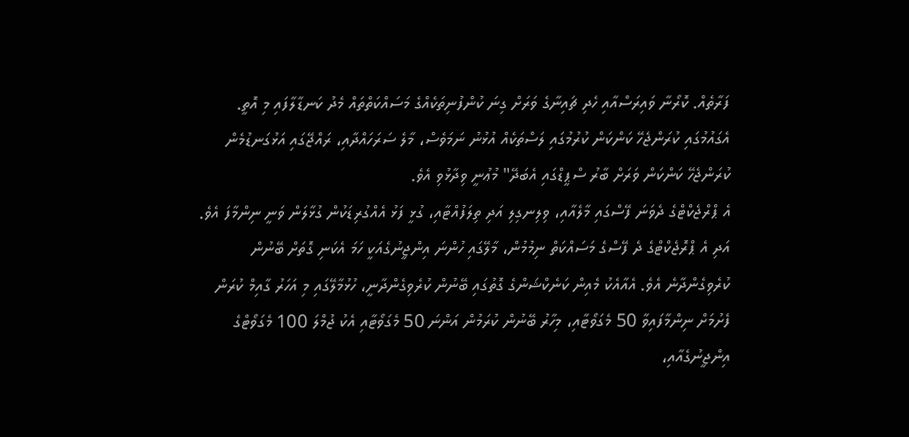ފަރާތެއް. ކޮރޯނާ ވައިރަސްއާއި ހެދި ޗައިނާގެ ވަރަށް ގިނަ ކުންފުނިތަކެއްގެ މަސައްކަތްތައް މެދު ކަނޑާލާފައި މި އޮތީ. އެގައުމުގައި ކުރަންޖެހޭ ކަންކަން ކުރުމުގައި ލަސްތަކެއް އުޅުނު ނަމަވެސް، މާލެ ސަރަހައްދާއި، ރައްޖޭގައި އަޅުގަނޑުމެން ކުރަންޖެހޭ ކަންކަން ވަރަށް ބާރު ސްޕީޑްގައި އެބަދޭ" މުޢުނީ ވިދާޅުވި އެވެ.
އެ ޕްރްޖެކްޓްގެ ދެވަނަ ފޭސްގައި މާލެއާއި، ވިލިނގިލި އަދި ތިލަފުއްޓާއި، ގުޅީ ފަޅު އެއްގުރިޑަކުން ގުޅާލަން ވަނީ ނިންމާފަ އެވެ. އަދި އެ ޕްރޮޖެކްޓްގެ ދެ ފޭސްގެ މަސައްކަތް ނިމުމުން، މާލޭގައި ހުންނަ އިންޖީނުގެއަކީ ހަމަ އެކަނި ގޮތަށް ބޭނުން ކުރެވިގެންދާނެ އެވެ. އެއާއެކު މެއިން ކަނެކްޝަންގެ ގޮތުގައި ބޭނުން ކުރެވިގެންދާނީ، ހުޅުމާލޭގައި މި އަހަރު ގާއިމް ކުރަން ފެށުމަށް ނިންމާފައިވާ 50 މެގަވޯޓާއި، މިހާރު ބޭނުން ކުރަމުން އަންނަ 50 މެގަވޯޓާއި އެކު ޖުމްލަ 100 މެގަވޯޓްގެ އިންޖީނުގެއާއި،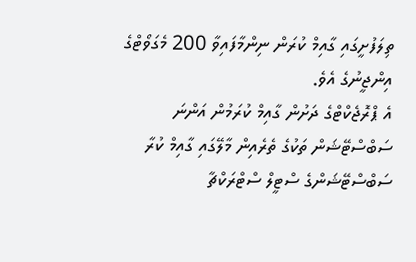ތިލަފުށީގައި ގާއިމް ކުރަން ނިންމާފައިވާ 200 މެގަވޯޓްގެ އިންޖީނުގެ އެވެ.
އެ ޕްރޮޖެކްޓްގެ ދަށުން ގާއިމް ކުރަމުން އަންނަ ސަބްސްޓޭޝަން ތަކުގެ ތެރެއިން މާލޭގައި ގާއިމް ކުރާ ސަބްސްޓޭޝަންގެ ސްޓީލް ސްޓްރަކްޗާ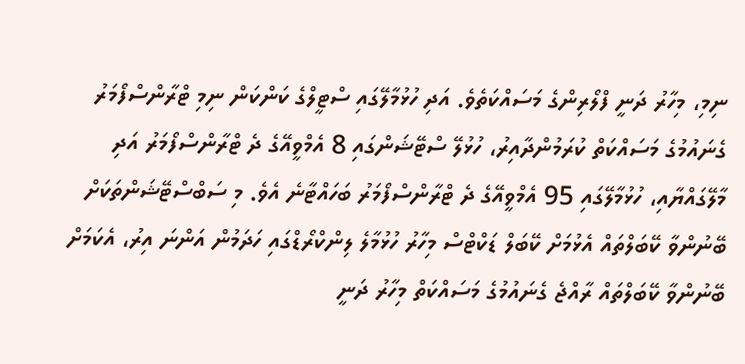ނިމި، މިހާރު ދަނީ ފްލޯރިންގެ މަސައްކަތެވެ. އަދި ހުޅުމާލޭގައި ސްޓީލްގެ ކަންކަން ނިމި ޓްރާންސްފޯމަރު ގެނައުމުގެ މަސައްކަތް ކުރަމުންދާއިރު، ހުޅުލޭ ސްޓޭޝަންގައި 8 އެމްވީއޭގެ ދެ ޓްރާންސްފޯމަރު އަދި މާލޭގައްޔާއި، ހުޅުމާލޭގައި 95 އެމްވީއޭގެ ދެ ޓްރާންސްފޯމަރު ބަހައްޓާނެ އެވެ. މި ސަބްސްޓޭޝަންތަކަށް ބޭނުންވާ ކޭބަލްތައް އެޅުމަށް ކޭބަލް ޑަކްޓްސް މިހާރު ހުޅުމާލެ ލިންކްރޯޑްގައި ހަދަމުން އަންނަ އިރު، އެކަމަށް ބޭނުންވާ ކޭބަލްތައް ރާއްޖެ ގެނައުމުގެ މަސައްކަތް މިހާރު ދަނީ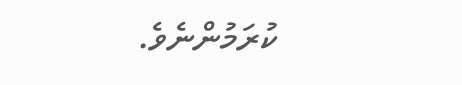ކުރަމުންނެވެ.